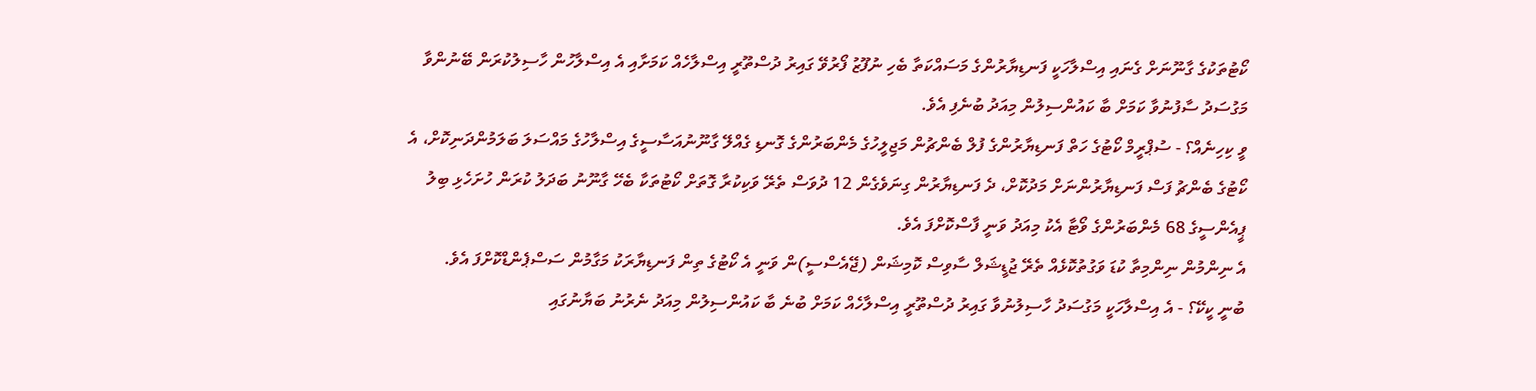ކޯޓުތަކުގެ ގާނޫނަށް ގެނައި އިސްލާހަކީ ފަނޑިޔާރުންގެ މަސައްކަތާ ބެހި ނުފޫޒު ފޯރުވޭ ގައިރު ދުސްތޫރީ އިސްލާހެއް ކަމަށާއި އެ އިސްލާހުން ހާސިލުކުރަން ބޭނުންވާ މަގުސަދު ސާފުނުވާ ކަމަށް ބާ ކައުންސިލުން މިއަދު ބުނެފި އެވެ.
ވީ ކިހިނެއް؟ - ސުޕްރީމް ކޯޓުގެ ހަތް ފަނޑިޔާރުންގެ ފުލް ބެންޗުން މަޖިލީހުގެ މެންބަރުންގެ ގޮނޑި ގެއްލޭ ގާނޫނުއަސާސީގެ އިސްލާހުގެ މައްސަލަ ބަލަމުންދަނިކޮށް، އެ ކޯޓުގެ ބެންޗު ފަސް ފަނޑިޔާރުންނަށް މަދުކޮށް، ދެ ފަނޑިޔާރުން ގިނަވެގެން 12 ދުވަސް ތެރޭ ވަކިކުރާ ގޮތަށް ކޯޓުތަކާ ބެހޭ ގާނޫނު ބަދަލު ކުރަން ހުށަހެޅި ބިލު ޕީއެންސީގެ 68 މެންބަރުންގެ ވޯޓާ އެކު މިއަދު ވަނީ ފާސްކޮށްފަ އެވެ.
އެ ނިންމުން ނިންމިތާ ކުޑަ ވަގުތުކޮޅެއް ތެރޭ ޖުޑީޝަލް ސާވިސް ކޮމިޝަން (ޖޭއެސްސީ)ން ވަނީ އެ ކޯޓުގެ ތިން ފަނޑިޔާރަކު މަގާމުން ސަސްޕެންޑްކޮށްފަ އެވެ.
ބުނީ ކީކޭ؟ - އެ އިސްލާހަކީ މަގުސަދު ހާސިލުނުވާ ގައިރު ދުސްތޫރީ އިސްލާހެއް ކަމަށް ބުނެ ބާ ކައުންސިލުން މިއަދު ނެރުނު ބަޔާނުގައި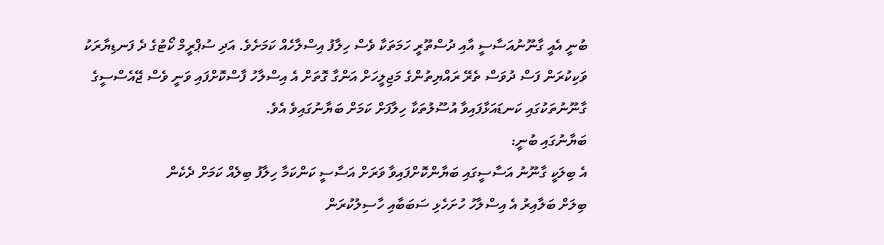ބުނީ އެއީ ގާނޫނުއަސާސީ އާއި ދުސްތޫރީ ހަމަތަކާ ވެސް ހިލާފު އިސްލާހެއް ކަމަށެވެ. އަދި ސުޕްރީމް ކޯޓުގެ ދެ ފަނޑިޔާރަކު ވަކިކުރަން ފަސް ދުވަސް ތެރޭ ރައްޔިތުންގެ މަޖިލީހަށް އަންގާ ގޮތަށް އެ އިސްލާހު ފާސްކޮށްފައި ވަނީ ވެސް ޖޭއެސްސީގެ ގާނޫނުތަކުގައި ކަނޑައަޅާފައިވާ އުސޫލުތަކާ ހިލާފަށް ކަމަށް ބަޔާނުގައިވެ އެވެ.
ބަޔާނުގައި ބުނީ:
އެ ބިލަކީ ގާނޫނު އަސާސީގައި ބަޔާންކޮށްފައިވާ ވަރަށް އަސާސީ ކަންކަމާ ހިލާފު ބިލެއް ކަމަށް ދެކެން
ބިލަށް ބަލާއިރު އެ އިސްލާހު ހުށަހެޅި ސަބަބާއި ހާސިލުކުރަން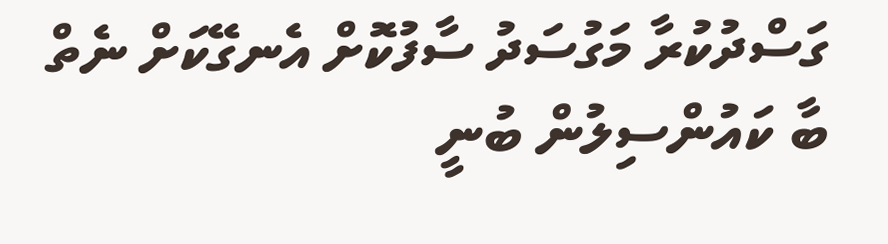ގަސްދުކުރާ މަގުސަދު ސާފުކޮށް އެނގޭކަށް ނެތް
ބާ ކައުންސިލުން ބުނީ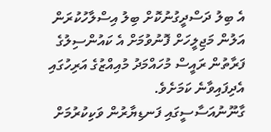އެ ބިލު ދަސްދީގުނުކޮށް ބިލު އިސްލާހުކުރަން އަލުން މަޖިލީހަށް ފޮނުވުމަށް އެ ކައުންސިލުގެ ފަރާތުން ރައީސް މުހައްމަދު މުއިއްޒުގެ އަރިހުގައި އެދިފައިވާނެ ކަމަށެވެ.
ގާނޫނުއަސާސީގައި ފަނޑިޔާރުން ވަކިކުރުމަށް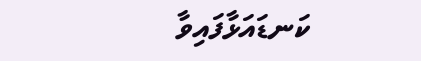ކަނޑައަޅާފައިވާ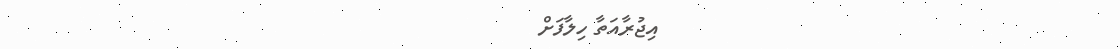އިޖުރާއަތާ ހިލާފަށް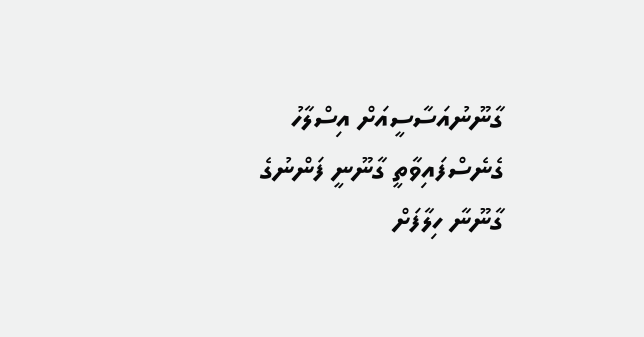ގާނޫނުއަސާސީއަށް އިސްލާހު ގެނެސްފައިވާތީ ގާނޫނީ ފަންނުގެ ގާނޫނާ ހިލާފަށް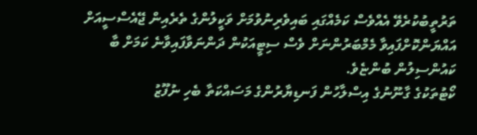ތަރުތީބުކުރެވޭ އެއްވެސް ކަމެއްގައި ބައިވެރިނުވުމަށް ވަކީލުންގެ ތެރެއިން ޖޭއެސްސީއަށް އައްޔަންކޮށްފައިވާ މެމްބަރުންނަށް ވެސް ސިޓީއަކުން ދަންނަވާފައިވާނެ ކަމަށް ބާ ކައުންސިލުން ބުންޏެވެ.
ކޯޓުތަކުގެ ގާނޫނުގެ އިސްލާހުން ފަނޑިޔާރުންގެ މަސައްކަތާ ބެހި ނުފޫޒު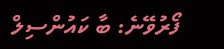ފޯރުވޭނެ: ބާ ކައުންސިލް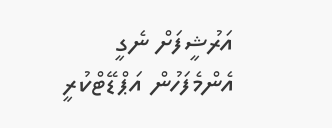އަރުޝީފަށް ނެގީ
އެންމެފަހުން އަޕްޑޭޓްކުރީ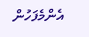އެންމެފަހުން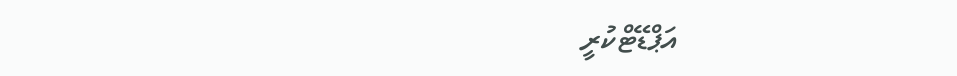އަޕްޑޭޓްކުރީ